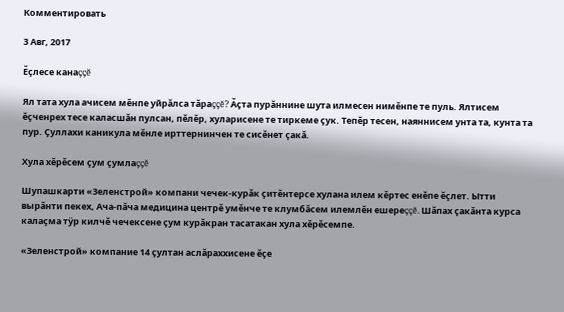Комментировать

3 Авг, 2017

Ĕçлесе канаççĕ

Ял тата хула ачисем мĕнпе уйрăлса тăраççĕ? Ăçта пурăннине шута илмесен нимĕнпе те пуль. Ялтисем ĕçченрех тесе каласшăн пулсан, пĕлĕр, хуларисене те тиркеме çук. Тепĕр тесен, наяннисем унта та, кунта та пур. Çуллахи каникула мĕнле ирттернинчен те сисĕнет çакă.

Хула хĕрĕсем çум çумлаççĕ

Шупашкарти «Зеленстрой» компани чечек-курăк çитĕнтерсе хулана илем кĕртес енĕпе ĕçлет. Ытти вырăнти пекех, Ача-пăча медицина центрĕ умĕнче те клумбăсем илемлĕн ешереççĕ. Шăпах çакăнта курса калаçма тÿр килчĕ чечексене çум курăкран тасатакан хула хĕрĕсемпе.

«Зеленстрой» компание 14 çултан аслăраххисене ĕçе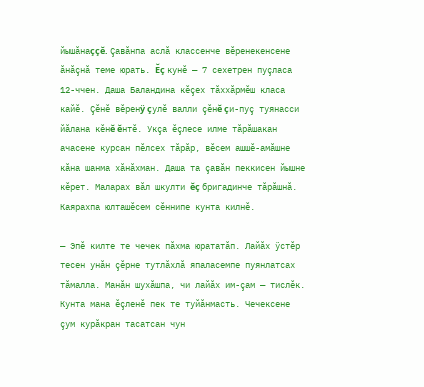йышăнаççĕ. Çавăнпа аслă классенче вĕренекенсене ăнăçнă теме юрать. Ĕç кунĕ — 7 сехетрен пуçласа 12-ччен. Даша Баландина кĕçех тăххăрмĕш класа кайĕ. Çĕнĕ вĕренÿ çулĕ валли çĕнĕ çи-пуç туянасси йăлана кĕнĕ ĕнтĕ. Укçа ĕçлесе илме тăрăшакан ачасене курсан пĕлсех тăрăр, вĕсем ашшĕ-амăшне кăна шанма хăнăхман. Даша та çавăн пеккисен йышне кĕрет. Маларах вăл шкулти ĕç бригадинче тăрăшнă. Каярахпа юлташĕсем сĕннипе кунта килнĕ.

— Эпĕ килте те чечек пăхма юрататăп. Лайăх ÿстĕр тесен унăн çĕрне тутлăхлă япаласемпе пуянлатсах тăмалла. Манăн шухăшпа, чи лайăх им-çам — тислĕк. Кунта мана ĕçленĕ пек те туйăнмасть. Чечексене çум курăкран тасатсан чун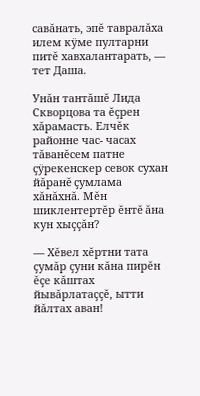савăнать, эпĕ тавралăха илем кÿме пултарни питĕ хавхалантарать, — тет Даша.

Унăн тантăшĕ Лида Скворцова та ĕçрен хăрамасть. Елчĕк районне час- часах тăванĕсем патне çÿрекенскер севок сухан йăранĕ çумлама хăнăхнă. Мĕн шиклентертĕр ĕнтĕ ăна кун хыççăн?

— Хĕвел хĕртни тата çумăр çуни кăна пирĕн ĕçе кăштах йывăрлатаççĕ, ытти йăлтах аван!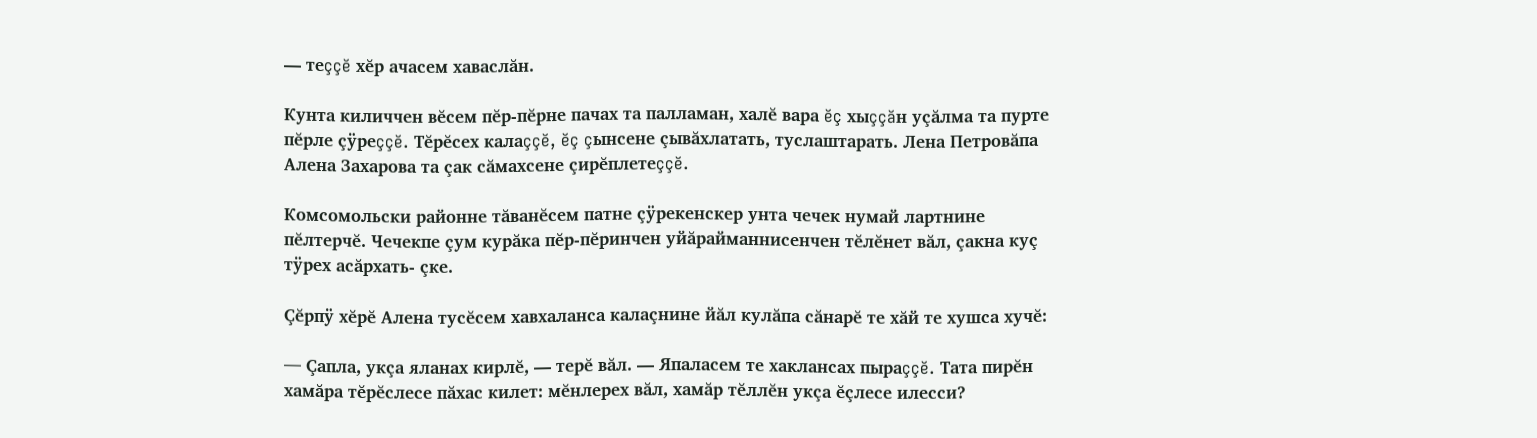— теççĕ хĕр ачасем хаваслăн.

Кунта киличчен вĕсем пĕр-пĕрне пачах та палламан, халĕ вара ĕç хыççăн уçăлма та пурте пĕрле çÿреççĕ. Тĕрĕсех калаççĕ, ĕç çынсене çывăхлатать, туслаштарать. Лена Петровăпа Алена Захарова та çак сăмахсене çирĕплетеççĕ.

Комсомольски районне тăванĕсем патне çÿрекенскер унта чечек нумай лартнине пĕлтерчĕ. Чечекпе çум курăка пĕр-пĕринчен уйăрайманнисенчен тĕлĕнет вăл, çакна куç тÿрех асăрхать- çке.

Çĕрпÿ хĕрĕ Алена тусĕсем хавхаланса калаçнине йăл кулăпа сăнарĕ те хăй те хушса хучĕ:

— Çапла, укçа яланах кирлĕ, — терĕ вăл. — Япаласем те хаклансах пыраççĕ. Тата пирĕн хамăра тĕрĕслесе пăхас килет: мĕнлерех вăл, хамăр тĕллĕн укçа ĕçлесе илесси?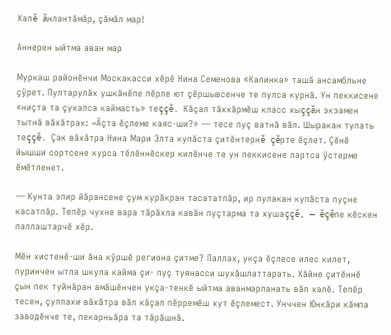Халĕ ăнлантăмăр, çăмăл мар!

Аннерен ыйтма аван мар

Муркаш районĕнчи Москакасси хĕрĕ Нина Семенова «Калинка» ташă ансамбльне çÿрет. Пултарулăх ушкăнĕпе пĕрле ют çĕршывсенче те пулса курнă. Ун пеккисене «ниçта та çухалса каймасть» теççĕ. Кăçал тăххăрмĕш класс хыççăн экзамен тытнă вăхăтрах: «Ăçта ĕçлеме каяс-ши?» — тесе пуç ватнă вăл. Шыракан тупать теççĕ. Çак вăхăтра Нина Мари Элта купăста çитĕнтернĕ çĕрте ĕçлет. Çĕнĕ йышши сортсене курса тĕлĕннĕскер килĕнче те ун пеккисене лартса ÿстерме ĕмĕтленет.

— Кунта эпир йăрансене çум курăкран тасататпăр, ир пулакан купăста пуçне касатпăр. Тепĕр чухне вара тăрăхла кавăн пуçтарма та хушаççĕ, — ĕçĕпе кĕскен паллаштарчĕ хĕр.

Мĕн хистенĕ-ши ăна кÿршĕ региона çитме? Паллах, укçа ĕçлесе илес килет, пуринчен ытла шкула кайма çи- пуç туянасси шухăшлаттарать. Хăйне çитĕннĕ çын пек туйнăран амăшĕнчен укçа-тенкĕ ыйтма аванмарланать вăл халĕ. Тепĕр тесен, çуллахи вăхăтра вăл кăçал пĕрремĕш хут ĕçлемест. Унччен Юнкăри кăмпа заводĕнче те, пекарньăра та тăрăшнă.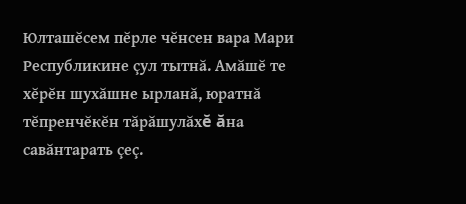Юлташĕсем пĕрле чĕнсен вара Мари Республикине çул тытнă. Амăшĕ те хĕрĕн шухăшне ырланă, юратнă тĕпренчĕкĕн тăрăшулăхĕ ăна савăнтарать çеç.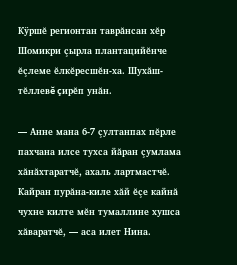Кÿршĕ регионтан таврăнсан хĕр Шомикри çырла плантацийĕнче ĕçлеме ĕлкĕресшĕн-ха. Шухăш-тĕллевĕ çирĕп унăн.

— Анне мана 6-7 çултанпах пĕрле пахчана илсе тухса йăран çумлама хăнăхтаратчĕ, ахаль лартмастчĕ. Кайран пурăна-киле хăй ĕçе кайнă чухне килте мĕн тумаллине хушса хăваратчĕ, — аса илет Нина.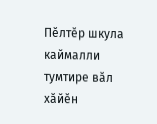Пĕлтĕр шкула каймалли тумтире вăл хăйĕн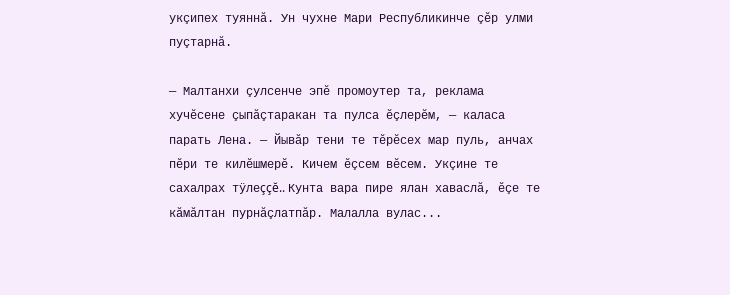укçипех туяннă. Ун чухне Мари Республикинче çĕр улми пуçтарнă.

— Малтанхи çулсенче эпĕ промоутер та, реклама хучĕсене çыпăçтаракан та пулса ĕçлерĕм, — каласа парать Лена. — Йывăр тени те тĕрĕсех мар пуль, анчах пĕри те килĕшмерĕ. Кичем ĕçсем вĕсем. Укçине те сахалрах тÿлеççĕ.. Кунта вара пире ялан хаваслă, ĕçе те кăмăлтан пурнăçлатпăр. Малалла вулас...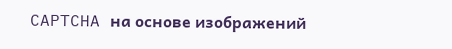CAPTCHA на основе изображений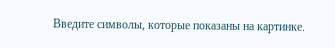Введите символы, которые показаны на картинке.